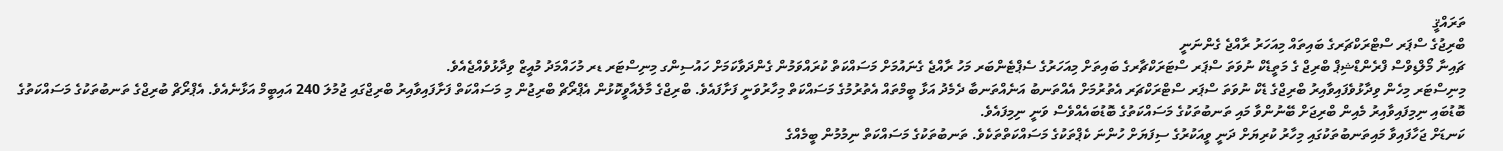ތަރައްޤީ
ބްރިޖުގެ ސްޕަރ ސްޓްރަކްޗަރގެ ބައިތައް މިއަހަރު ރާއްޖެ ގެންނަނީ
ޗައިނާ މޯލްޑިވްސް ފްރެންޑްޝިޕް ބްރިޖް ގެ މަތީޑެކް ނުވަތަ ސްޕަރ ސްޓަރަކްޗާރގެ ބައިތަށް މިއަހަރުގެ ސެޕްޓެންބަރ މަހު ރާއްޖެ ގެނައުމަށް މަސައްކަތް ކުރައްވަމުން ގެންދަވާކަމަށް ހައުސިންގ މިނިސްޓަރ ޑރ މުހައްމަދު މުއީޒް ވިދާޅުވެއްޖެއެވެ.
މިނިސްޓަރ މިހެން ވިދާޅުވެފައިވާއިރު ބްރިޖްގެ ޑެކް ނުވަތަ ސްޕަރ ސްޓްރަކްޗަރ އެތުރުމަށް އެއްތަނބު އަނެއްތަނބާ ދެމެދު އަޅާ ބީމްތައް އެތުރުމުގެ މަސައްކަތް މިހާރުވަނީ ފަށާފައެވެ. ބްރިޖްގެ މާލެއާވީކޮޅުން އެޕްރޯޗް ބްރިޖުން މި މަސައްކަތް ފަށާފައިވާއިރު ބްރިޖްގައި ޖުމުލަ 240 އައިބީމް އަޅާނެއެވެ. އެޕްރޯޗް ބުރިޖްގެ ތަނބުތަކުގެ މަސައްކަތުގެ ބޮޑުބައި ނިމިފައިވާއިރު މެއިން ބްރިޖަށް ބޭނުންވާ މައި ތަނބުތަކުގެ މަސައްކަތުގެ ބޮޑުބައެއްވެސް ވަނީ ނިމިފައެވެ.
ކަނޑަށް ޖަހާފައިވާ މައިތަނބުތަކުގައި މިހާރު ކުރިޔަށް ދަނީ ވީއަކުރުގެ ސިފަޔަށް ހުންނަ ކެޕްތަކުގެ މަސައްކަތްތަކެވެ. ތަނބުތަކުގެ މަސައްކަތް ނިމުމުން ބީމެއްގެ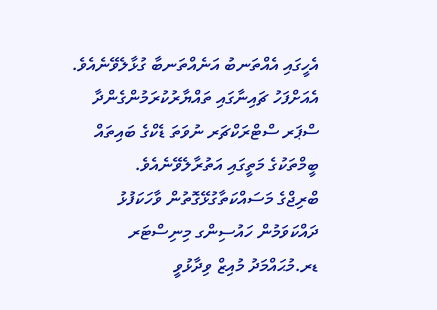އެހީގައި އެއްތަނބު އަނެއްތަނބާ ގުޅާލެވޭނެއެވެ. އެއަށްފަހު ޗައިނާގައި ތައްޔާރުކުރަމުންގެންދާ ސްޕަރ ސްޓްރަކްޗަރ ނުވަތަ ޑެކްގެ ބައިތައް ބީމްތަކުގެ މަތީގައި އަތުރާލެވޭނެއެވެ.
ބްރިޖްގެ މަސައްކަތާގުޅޭގޮތުން ވާހަކަފުޅު ދައްކަވަމުން ހައުސިންގ މިނިސްޓަރ ޑރ.މުޙައްމަދު މުއިޒް ވިދާޅުވީ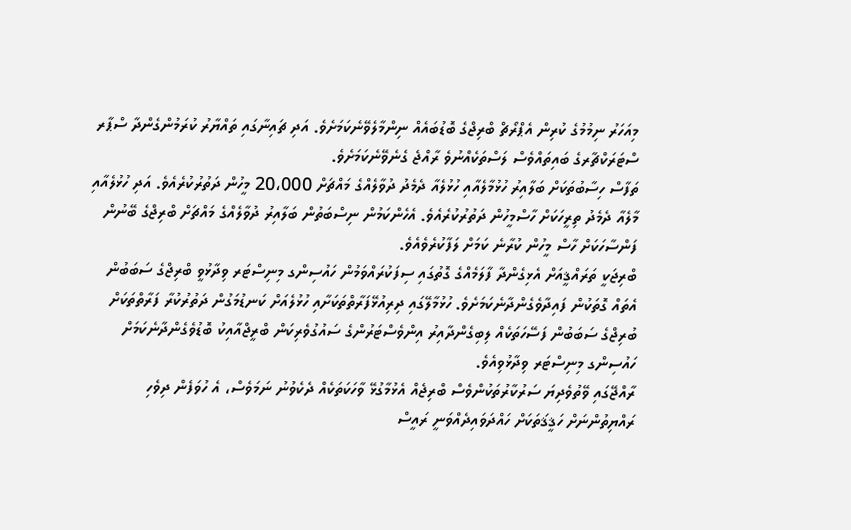މިއަހަރު ނިމުމުގެ ކުރިން އެޕްރޯޗް ބްރިޖްގެ ބޮޑުބައެއް ނިންމާލެވޭނެކަމަށެވެ. އަދި ޗައިނާގައި ތައްޔާރު ކުރަމުންގެންދާ ސްޕާރ ސްޓަރަކްޗާރގެ ބައިތައްވެސް ލަސްތަކެއްނުވެ ރާއްޖެ ގެނެވޭނެކަމަށެވެ.
ތަފާސް ހިސާބުތަކަށް ބަލާއިރު ހުޅުމާލެއާއި ހުޅުލެއާ ދެމެދު ދުވާލެއްގެ މައްޗަށް 20،000 މީހުން ދަތުރުކުރެއެވެ. އަދި ހުޅުލެއާއި މާލެއާ ދެމެދު ތިރީހަކަށް ހާސްމީހުން ދަތުރުކުރެއެވެ. އެހެންކަމުން ނިސްބަތުން ބަލާއިރު ދުވާލެއްގެ މައްޗަށް ބްރިޖްގެ ބޭނުން ފަންސާހަކަށް ހާސް މީހުން ކުރާނެ ކަމަށް ލަފާކުރެވެއެވެ.
ބްރިޖަކީ ތަރައްޤީއަށް އެޅިގެންދާ ފާލަމެއްގެ ގޮތުގައި ސިފަކުރައްވަމުން ހައުސިންގ މިނިސްޓަރ ވިދާޅުވީ ބްރިޖްގެ ސަބަބުން އެތައް ގޮތަކުން ފައިދާވެގެންދާނެކަމަށެވެ. ހުޅުމާލޭގައި ދިރިއުޅޭފަރާތްތަކަށާއި ހުޅުލެއަށް ކަނޑުމަގުން ދަތުރުކުރާ ފަރާތްތަކަށް ބުރިޖްގެ ސަބަބުން ފަސޭހަތަކެއް ލިބިގެންދާއިރު އިންވެސްޓަރުންގެ ސައުގުވެރިކަން ބްރީޖްއާއިކު ބޮޑުވެގެންދާނެކަމަށް ހައުސިންގ މިނިސްޓަރ ވިދާޅުވިއެވެ.
ރާއްޖޭގައި ވޭތުވެދިޔަ ސަރުކާރުތަކުންވެސް ބްރިޖެއް އެޅުމާގުޅޭ ވާހަކަތަކެއް ދެކެވުނު ނަމަވެސް، އެ ހުވަފެން ދިވެހި ރައްޔިތުންނަށް ހަޤީޤަތަކަށް ހައްދަވައިދެއްވަނީ ރައީސް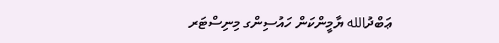ޢަބްދުالله ޔާމީންކަން ހައުސިންގ މިނިސްޓަރ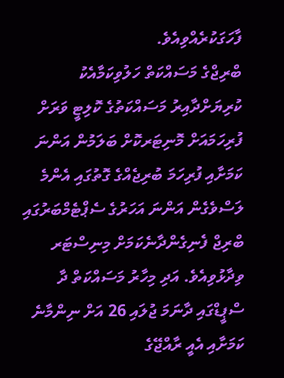ފާހަގަކުރެއްވިއެވެ.
ބްރިޖްގެ މަސައްކަތް ހަލުވިކަމާއެކު ކުރިޔަށްދާއިރު މަސައްކަތުގެ ކޮލިޓީ ވަރަށް ފުރިހަމައަށް މޮނިޓަރކޮށް ބަލަމުން އަންނަ ކަމަށާއި ފުރިހަމަ ބުރިޖެއްގެ ގޮތުގައި އެންމެ ލަސްވެގެން އަންނަ އަހަރުގެ ސެޕްޓެމްބަރުގައި ބްރިޖް ފެނިގެންދާނެކަމަށް މިނިސްޓަރ ވިދާޅުވިއެވެ. އަދި މިހާރު މަސައްކަތް ދާ ސްޕީޑްގައި ދާނަމަ ޖުލައި 26 އަށް ނިންމާނެ ކަމަށާއި އެއީ ރާއްޖޭގެ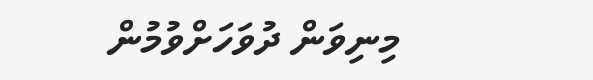މިނިވަން ދުވަހަށްވުމުން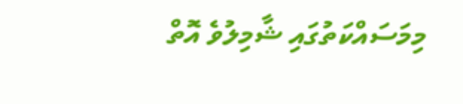މިމަސައްކަތުގައި ޝާމިލުވެ އޮތް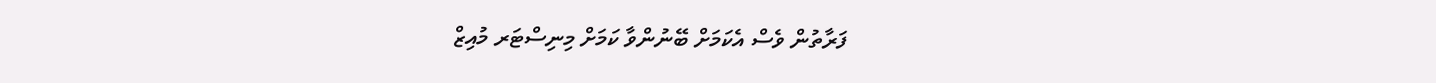ފަރާތުން ވެސް އެކަމަށް ބޭނުންވާ ކަމަށް މިނިސްޓަރ މުއިޒް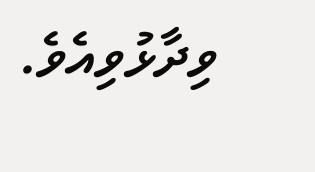ވިދާޅުވިއެވެ.